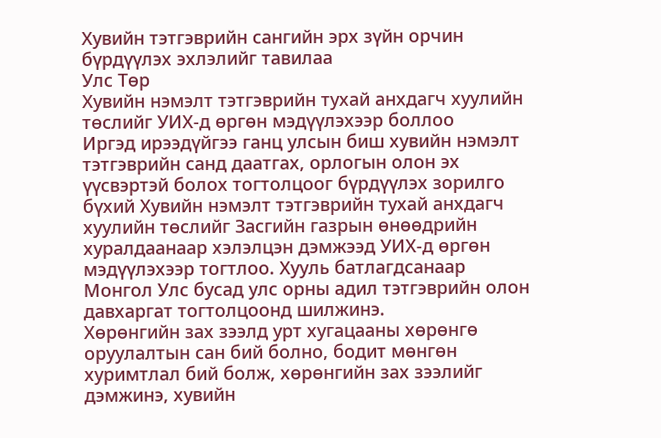Хувийн тэтгэврийн сангийн эрх зүйн орчин бүрдүүлэх эхлэлийг тавилаа
Улс Төр
Хувийн нэмэлт тэтгэврийн тухай анхдагч хуулийн төслийг УИХ-д өргөн мэдүүлэхээр боллоо
Иргэд ирээдүйгээ ганц улсын биш хувийн нэмэлт тэтгэврийн санд даатгах, орлогын олон эх үүсвэртэй болох тогтолцоог бүрдүүлэх зорилго бүхий Хувийн нэмэлт тэтгэврийн тухай анхдагч хуулийн төслийг Засгийн газрын өнөөдрийн хуралдаанаар хэлэлцэн дэмжээд УИХ-д өргөн мэдүүлэхээр тогтлоо. Хууль батлагдсанаар Монгол Улс бусад улс орны адил тэтгэврийн олон давхаргат тогтолцоонд шилжинэ.
Хөрөнгийн зах зээлд урт хугацааны хөрөнгө оруулалтын сан бий болно, бодит мөнгөн хуримтлал бий болж, хөрөнгийн зах зээлийг дэмжинэ, хувийн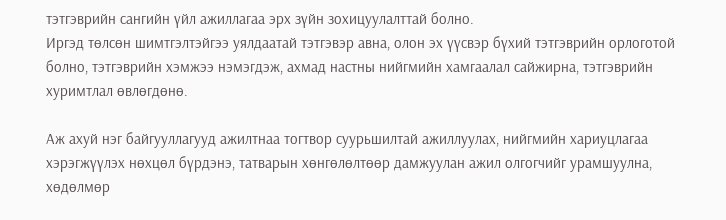тэтгэврийн сангийн үйл ажиллагаа эрх зүйн зохицуулалттай болно.
Иргэд төлсөн шимтгэлтэйгээ уялдаатай тэтгэвэр авна, олон эх үүсвэр бүхий тэтгэврийн орлоготой болно, тэтгэврийн хэмжээ нэмэгдэж, ахмад настны нийгмийн хамгаалал сайжирна, тэтгэврийн хуримтлал өвлөгдөнө.

Аж ахуй нэг байгууллагууд ажилтнаа тогтвор суурьшилтай ажиллуулах, нийгмийн хариуцлагаа хэрэгжүүлэх нөхцөл бүрдэнэ, татварын хөнгөлөлтөөр дамжуулан ажил олгогчийг урамшуулна, хөдөлмөр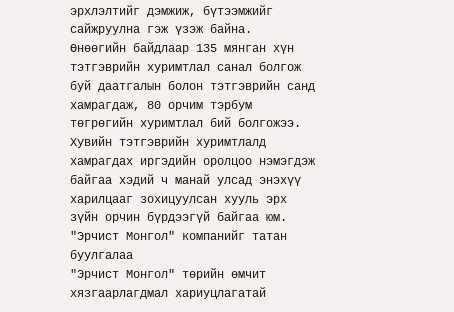эрхлэлтийг дэмжиж, бүтээмжийг сайжруулна гэж үзэж байна.
Өнөөгийн байдлаар 135 мянган хүн тэтгэврийн хуримтлал санал болгож буй даатгалын болон тэтгэврийн санд хамрагдаж, 80 орчим тэрбум төгрөгийн хуримтлал бий болгожээ. Хувийн тэтгэврийн хуримтлалд хамрагдах иргэдийн оролцоо нэмэгдэж байгаа хэдий ч манай улсад энэхүү харилцааг зохицуулсан хууль эрх зүйн орчин бүрдээгүй байгаа юм.
"Эрчист Монгол" компанийг татан буулгалаа
"Эрчист Монгол" төрийн өмчит хязгаарлагдмал хариуцлагатай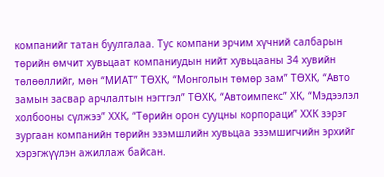компанийг татан буулгалаа. Тус компани эрчим хүчний салбарын төрийн өмчит хувьцаат компаниудын нийт хувьцааны 34 хувийн төлөөллийг, мөн “МИАТ” ТӨХК, “Монголын төмөр зам” ТӨХК, “Авто замын засвар арчлалтын нэгтгэл” ТӨХК, “Автоимпекс” ХК, “Мэдээлэл холбооны сүлжээ” ХХК, “Төрийн орон сууцны корпораци” ХХК зэрэг зургаан компанийн төрийн эзэмшлийн хувьцаа эзэмшигчийн эрхийг хэрэгжүүлэн ажиллаж байсан.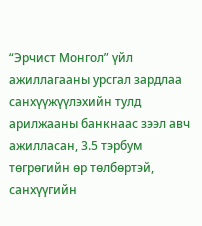“Эрчист Монгол” үйл ажиллагааны урсгал зардлаа санхүүжүүлэхийн тулд арилжааны банкнаас зээл авч ажилласан, 3.5 тэрбум төгрөгийн өр төлбөртэй, санхүүгийн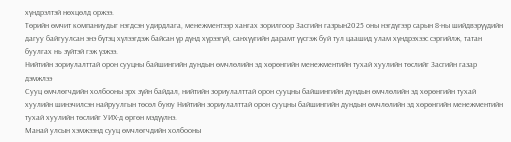хүндрэлтэй нөхцөлд оржээ.
Төрийн өмчит компаниудыг нэгдсэн удирдлага, менежментээр хангах зорилгоор Засгийн газрын2025 оны нэгдүгээр сарын 8-ны шийдвэрүүдийн дагуу байгуулсан энэ бүтэц хүлээгдэж байсан үр дүнд хүрээгүй, санхүүгийн дарамт үүсгэж буй тул цаашид улам хүндрэхээс сэргийлж, татан буулгах нь зүйтэй гэж үзжээ.
Нийтийн зориулалттай орон сууцны байшингийн дундын өмчлөлийн эд хөрөнгийн менежментийн тухай хуулийн төслийг Засгийн газар дэмжлээ
Сууц өмчлөгчдийн холбооны эрх зүйн байдал, нийтийн зориулалттай орон сууцны байшингийн дундын өмчлөлийн эд хөрөнгийн тухай хуулийн шинэчилсэн найруулгын төсөл буюу Нийтийн зориулалттай орон сууцны байшингийн дундын өмчлөлийн эд хөрөнгийн менежментийн тухай хуулийн төслийг УИХ-д өргөн мэдүүлнэ.
Манай улсын хэмжээнд сууц өмчлөгчдийн холбооны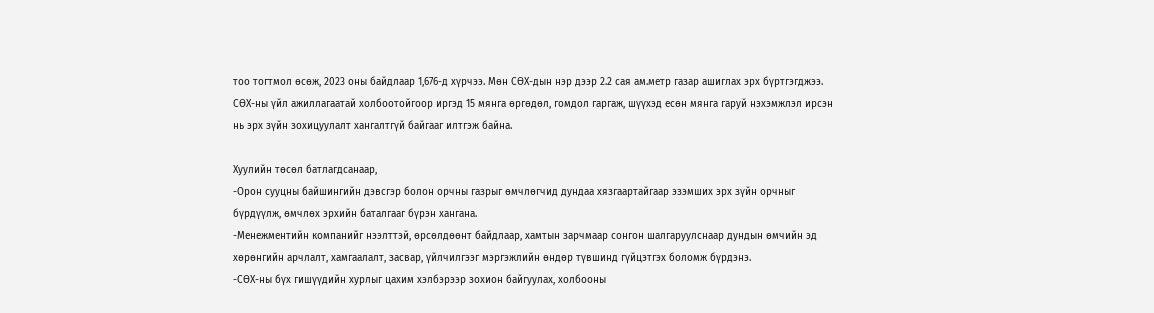тоо тогтмол өсөж, 2023 оны байдлаар 1,676-д хүрчээ. Мөн СӨХ-дын нэр дээр 2.2 сая ам.метр газар ашиглах эрх бүртгэгджээ.
СӨХ-ны үйл ажиллагаатай холбоотойгоор иргэд 15 мянга өргөдөл, гомдол гаргаж, шүүхэд есөн мянга гаруй нэхэмжлэл ирсэн нь эрх зүйн зохицуулалт хангалтгүй байгааг илтгэж байна.

Хуулийн төсөл батлагдсанаар,
-Орон сууцны байшингийн дэвсгэр болон орчны газрыг өмчлөгчид дундаа хязгаартайгаар эзэмших эрх зүйн орчныг бүрдүүлж, өмчлөх эрхийн баталгааг бүрэн хангана.
-Менежментийн компанийг нээлттэй, өрсөлдөөнт байдлаар, хамтын зарчмаар сонгон шалгаруулснаар дундын өмчийн эд хөрөнгийн арчлалт, хамгаалалт, засвар, үйлчилгээг мэргэжлийн өндөр түвшинд гүйцэтгэх боломж бүрдэнэ.
-СӨХ-ны бүх гишүүдийн хурлыг цахим хэлбэрээр зохион байгуулах, холбооны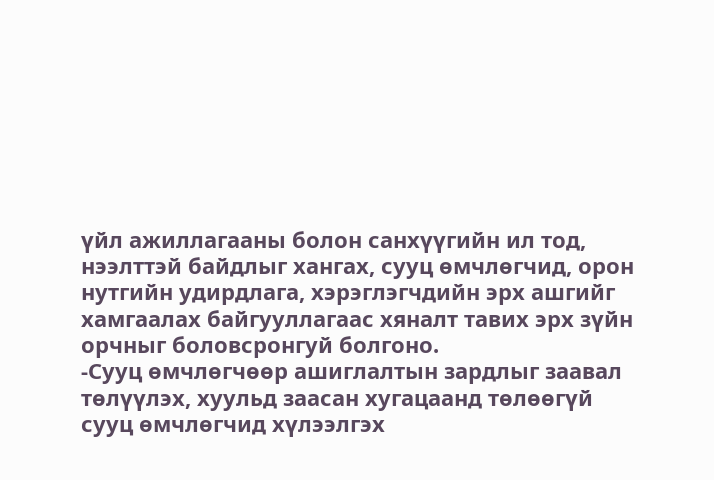үйл ажиллагааны болон санхүүгийн ил тод, нээлттэй байдлыг хангах, сууц өмчлөгчид, орон нутгийн удирдлага, хэрэглэгчдийн эрх ашгийг хамгаалах байгууллагаас хяналт тавих эрх зүйн орчныг боловсронгуй болгоно.
-Сууц өмчлөгчөөр ашиглалтын зардлыг заавал төлүүлэх, хуульд заасан хугацаанд төлөөгүй сууц өмчлөгчид хүлээлгэх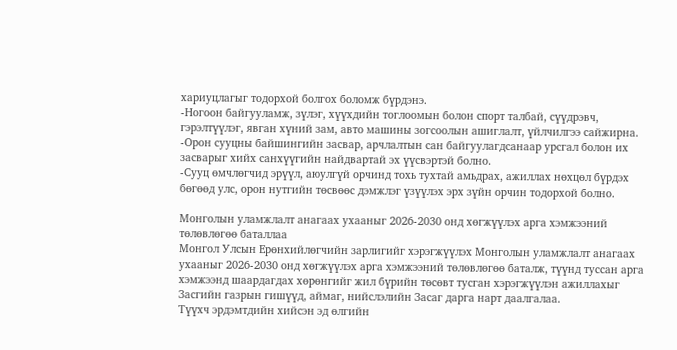хариуцлагыг тодорхой болгох боломж бүрдэнэ.
-Ногоон байгууламж, зүлэг, хүүхдийн тоглоомын болон спорт талбай, сүүдрэвч, гэрэлтүүлэг, явган хүний зам, авто машины зогсоолын ашиглалт, үйлчилгээ сайжирна.
-Орон сууцны байшингийн засвар, арчлалтын сан байгуулагдсанаар урсгал болон их засварыг хийх санхүүгийн найдвартай эх үүсвэртэй болно.
-Сууц өмчлөгчид эрүүл, аюулгүй орчинд тохь тухтай амьдрах, ажиллах нөхцөл бүрдэх бөгөөд улс, орон нутгийн төсвөөс дэмжлэг үзүүлэх эрх зүйн орчин тодорхой болно.

Монголын уламжлалт анагаах ухааныг 2026-2030 онд хөгжүүлэх арга хэмжээний төлөвлөгөө баталлаа
Монгол Улсын Ерөнхийлөгчийн зарлигийг хэрэгжүүлэх Монголын уламжлалт анагаах ухааныг 2026-2030 онд хөгжүүлэх арга хэмжээний төлөвлөгөө баталж, түүнд туссан арга хэмжээнд шаардагдах хөрөнгийг жил бүрийн төсөвт тусган хэрэгжүүлэн ажиллахыг Засгийн газрын гишүүд, аймаг, нийслэлийн Засаг дарга нарт даалгалаа.
Түүхч эрдэмтдийн хийсэн эд өлгийн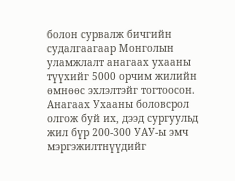болон сурвалж бичгийн судалгаагаар Монголын уламжлалт анагаах ухааны түүхийг 5000 орчим жилийн өмнөөс эхлэлтэйг тогтоосон.
Анагаах Ухааны боловсрол олгож буй их, дээд сургуульд жил бүр 200-300 УАУ-ы эмч мэргэжилтнүүдийг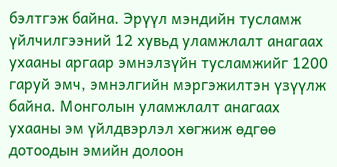бэлтгэж байна. Эрүүл мэндийн тусламж үйлчилгээний 12 хувьд уламжлалт анагаах ухааны аргаар эмнэлзүйн тусламжийг 1200 гаруй эмч, эмнэлгийн мэргэжилтэн үзүүлж байна. Монголын уламжлалт анагаах ухааны эм үйлдвэрлэл хөгжиж өдгөө дотоодын эмийн долоон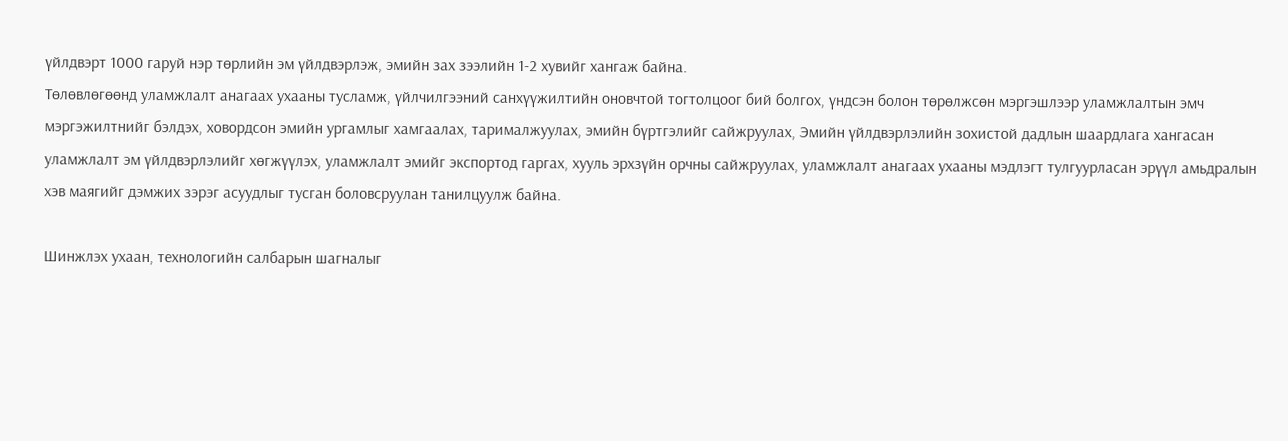үйлдвэрт 1000 гаруй нэр төрлийн эм үйлдвэрлэж, эмийн зах зээлийн 1-2 хувийг хангаж байна.
Төлөвлөгөөнд уламжлалт анагаах ухааны тусламж, үйлчилгээний санхүүжилтийн оновчтой тогтолцоог бий болгох, үндсэн болон төрөлжсөн мэргэшлээр уламжлалтын эмч мэргэжилтнийг бэлдэх, ховордсон эмийн ургамлыг хамгаалах, тарималжуулах, эмийн бүртгэлийг сайжруулах, Эмийн үйлдвэрлэлийн зохистой дадлын шаардлага хангасан уламжлалт эм үйлдвэрлэлийг хөгжүүлэх, уламжлалт эмийг экспортод гаргах, хууль эрхзүйн орчны сайжруулах, уламжлалт анагаах ухааны мэдлэгт тулгуурласан эрүүл амьдралын хэв маягийг дэмжих зэрэг асуудлыг тусган боловсруулан танилцуулж байна.

Шинжлэх ухаан, технологийн салбарын шагналыг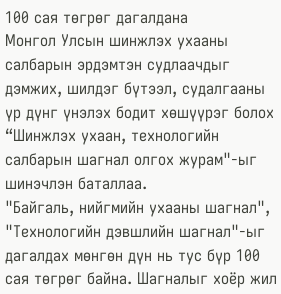100 сая төгрөг дагалдана
Монгол Улсын шинжлэх ухааны салбарын эрдэмтэн судлаачдыг дэмжих, шилдэг бүтээл, судалгааны үр дүнг үнэлэх бодит хөшүүрэг болох “Шинжлэх ухаан, технологийн салбарын шагнал олгох журам"-ыг шинэчлэн баталлаа.
"Байгаль, нийгмийн ухааны шагнал", "Технологийн дэвшлийн шагнал"-ыг дагалдах мөнгөн дүн нь тус бүр 100 сая төгрөг байна. Шагналыг хоёр жил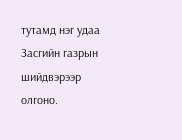тутамд нэг удаа Засгийн газрын шийдвэрээр олгоно.